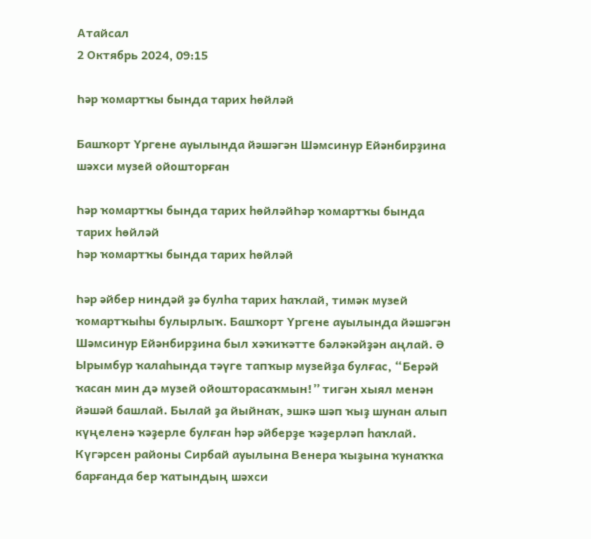Атайсал
2 Октябрь 2024, 09:15

Һәр ҡомартҡы бында тарих һөйләй

Башҡорт Үргене ауылында йәшәгән Шәмсинур Ейәнбирҙина шәхси музей ойошторған

Һәр ҡомартҡы бында тарих һөйләйҺәр ҡомартҡы бында тарих һөйләй
Һәр ҡомартҡы бында тарих һөйләй

Һәр әйбер ниндәй ҙә булһа тарих һаҡлай, тимәк музей ҡомартҡыһы булырлыҡ. Башҡорт Үргене ауылында йәшәгән Шәмсинур Ейәнбирҙина был хәҡиҡәтте бәләкәйҙән аңлай. Ә Ырымбур ҡалаһында тәүге тапҡыр музейҙа булғас, “Берәй ҡасан мин дә музей ойошторасаҡмын!” тигән хыял менән йәшәй башлай. Былай ҙа йыйнаҡ, эшкә шәп ҡыҙ шунан алып күңеленә ҡәҙерле булған һәр әйберҙе ҡәҙерләп һаҡлай. Күгәрсен районы Сирбай ауылына Венера ҡыҙына ҡунаҡҡа барғанда бер ҡатындың шәхси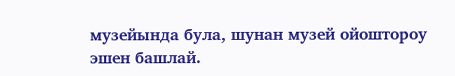музейында була, шунан музей ойоштороу эшен башлай.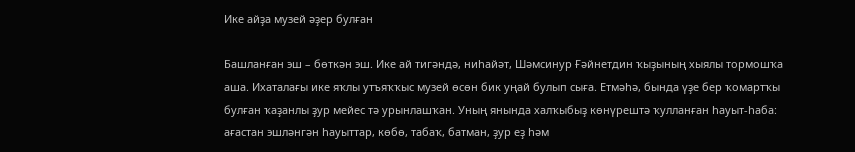Ике айҙа музей әҙер булған

Башланған эш – бөткән эш. Ике ай тигәндә, ниһайәт, Шәмсинур Ғәйнетдин ҡыҙының хыялы тормошҡа аша. Ихаталағы ике яҡлы утъяҡҡыс музей өсөн бик уңай булып сыға. Етмәһә, бында үҙе бер ҡомартҡы булған ҡаҙанлы ҙур мейес тә урынлашҡан. Уның янында халҡыбыҙ көнүрештә ҡулланған һауыт-һаба: ағастан эшләнгән һауыттар, көбө, табаҡ, батман, ҙур еҙ һәм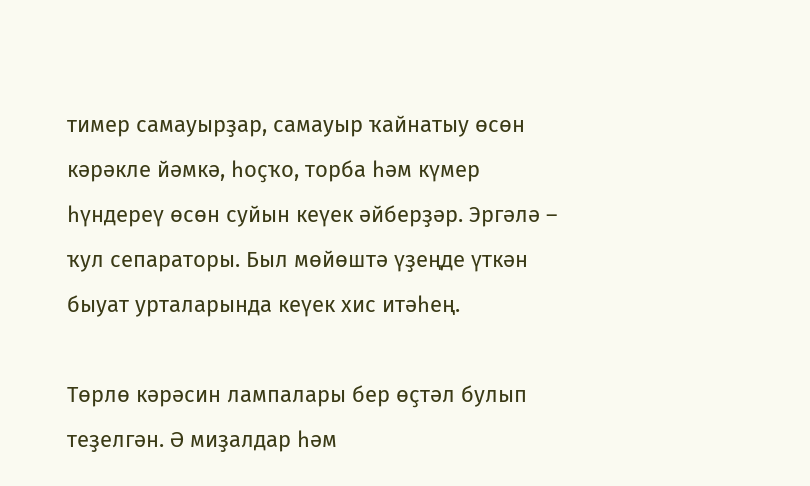тимер самауырҙар, самауыр ҡайнатыу өсөн кәрәкле йәмкә, һоҫҡо, торба һәм күмер һүндереү өсөн суйын кеүек әйберҙәр. Эргәлә – ҡул сепараторы. Был мөйөштә үҙеңде үткән быуат урталарында кеүек хис итәһең.

Төрлө кәрәсин лампалары бер өҫтәл булып теҙелгән. Ә миҙалдар һәм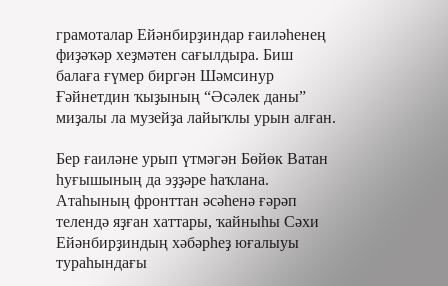грамоталар Ейәнбирҙиндар ғаиләһенең фиҙәҡәр хеҙмәтен сағылдыра. Биш балаға ғүмер биргән Шәмсинур Ғәйнетдин ҡыҙының “Әсәлек даны” миҙалы ла музейҙа лайыҡлы урын алған.

Бер ғаиләне урып үтмәгән Бөйөк Ватан һуғышының да эҙҙәре һаҡлана. Атаһының фронттан әсәһенә ғәрәп телендә яҙған хаттары, ҡайныһы Сәхи Ейәнбирҙиндың хәбәрһеҙ юғалыуы тураһындағы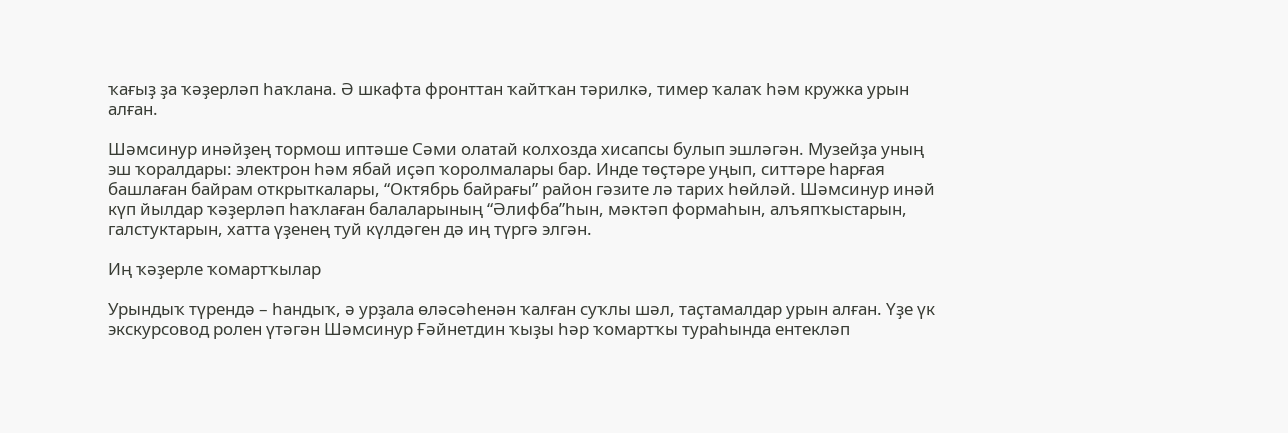ҡағыҙ ҙа ҡәҙерләп һаҡлана. Ә шкафта фронттан ҡайтҡан тәрилкә, тимер ҡалаҡ һәм кружка урын алған.

Шәмсинур инәйҙең тормош иптәше Сәми олатай колхозда хисапсы булып эшләгән. Музейҙа уның эш ҡоралдары: электрон һәм ябай иҫәп ҡоролмалары бар. Инде төҫтәре уңып, ситтәре һарғая башлаған байрам открыткалары, “Октябрь байрағы” район гәзите лә тарих һөйләй. Шәмсинур инәй күп йылдар ҡәҙерләп һаҡлаған балаларының “Әлифба”һын, мәктәп формаһын, алъяпҡыстарын, галстуктарын, хатта үҙенең туй күлдәген дә иң түргә элгән.

Иң ҡәҙерле ҡомартҡылар

Урындыҡ түрендә – һандыҡ, ә урҙала өләсәһенән ҡалған суҡлы шәл, таҫтамалдар урын алған. Үҙе үк экскурсовод ролен үтәгән Шәмсинур Ғәйнетдин ҡыҙы һәр ҡомартҡы тураһында ентекләп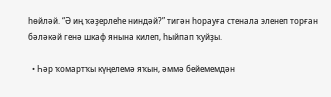һөйләй. “Ә иң ҡәҙерлеһе ниндәй?” тигән һорауға стенала эленеп торған бәләкәй генә шкаф янына килеп, һыйпап ҡуйҙы.

  • Һәр ҡомартҡы күңелемә яҡын, әммә бейемемдән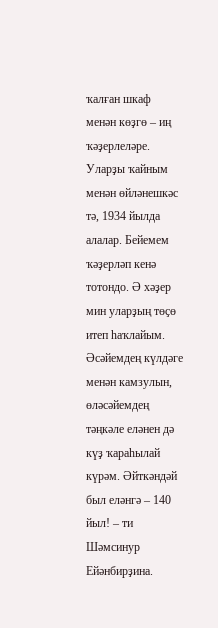ҡалған шкаф менән көҙгө – иң ҡәҙерлеләре. Уларҙы ҡайным менән өйләнешкәс тә, 1934 йылда алалар. Бейемем ҡәҙерләп кенә тотондо. Ә хәҙер мин уларҙың төҫө итеп һаҡлайым. Әсәйемдең күлдәге менән камзулын, өләсәйемдең тәңкәле еләнен дә күҙ ҡараһылай күрәм. Әйткәндәй был еләнгә – 140 йыл! – ти Шәмсинур Ейәнбирҙина.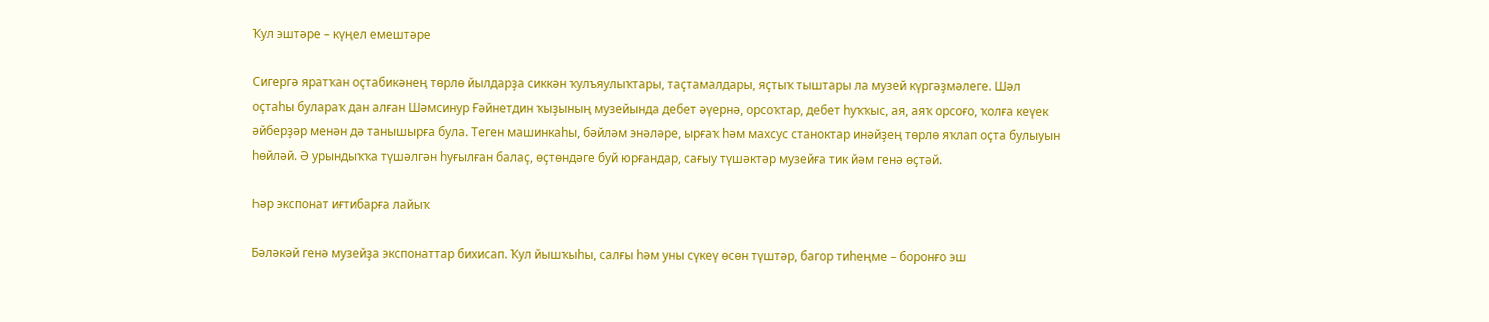Ҡул эштәре – күңел емештәре

Сигергә яратҡан оҫтабикәнең төрлө йылдарҙа сиккән ҡулъяулыҡтары, таҫтамалдары, яҫтыҡ тыштары ла музей күргәҙмәлеге. Шәл оҫтаһы булараҡ дан алған Шәмсинур Ғәйнетдин ҡыҙының музейында дебет әүернә, орсоҡтар, дебет һуҡҡыс, ая, аяҡ орсоғо, ҡолға кеүек әйберҙәр менән дә танышырға була. Теген машинкаһы, бәйләм энәләре, ырғаҡ һәм махсус станоктар инәйҙең төрлө яҡлап оҫта булыуын һөйләй. Ә урындыҡҡа түшәлгән һуғылған балаҫ, өҫтөндәге буй юрғандар, сағыу түшәктәр музейға тик йәм генә өҫтәй.

Һәр экспонат иғтибарға лайыҡ

Бәләкәй генә музейҙа экспонаттар бихисап. Ҡул йышҡыһы, салғы һәм уны сүкеү өсөн түштәр, багор тиһеңме – боронғо эш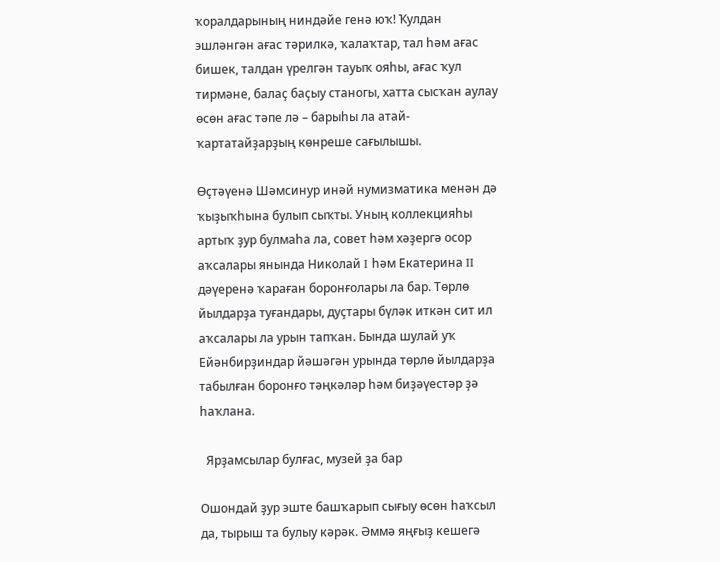ҡоралдарының ниндәйе генә юҡ! Ҡулдан эшләнгән ағас тәрилкә, ҡалаҡтар, тал һәм ағас бишек, талдан үрелгән тауыҡ ояһы, ағас ҡул тирмәне, балаҫ баҫыу станогы, хатта сысҡан аулау өсөн ағас тәпе лә – барыһы ла атай-ҡартатайҙарҙың көнреше сағылышы.

Өҫтәүенә Шәмсинур инәй нумизматика менән дә ҡыҙыҡһына булып сыҡты. Уның коллекцияһы артыҡ ҙур булмаһа ла, совет һәм хәҙергә осор аҡсалары янында Николай I һәм Екатерина II дәүеренә ҡараған боронғолары ла бар. Төрлө йылдарҙа туғандары, дуҫтары бүләк иткән сит ил аҡсалары ла урын тапҡан. Бында шулай уҡ Ейәнбирҙиндар йәшәгән урында төрлө йылдарҙа табылған боронғо тәңкәләр һәм биҙәүестәр ҙә һаҡлана.

  Ярҙамсылар булғас, музей ҙа бар

Ошондай ҙур эште башҡарып сығыу өсөн һаҡсыл да, тырыш та булыу кәрәк. Әммә яңғыҙ кешегә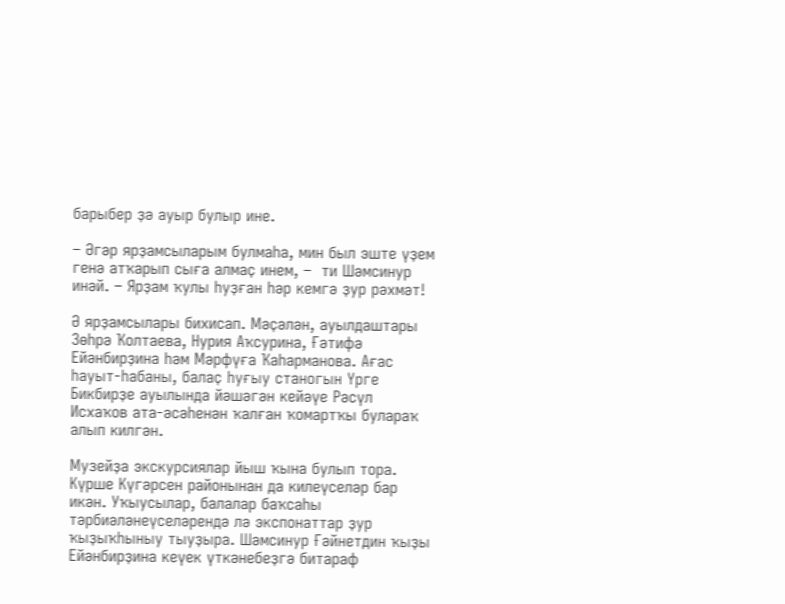барыбер ҙә ауыр булыр ине.

– Әгәр ярҙамсыларым булмаһа, мин был эште үҙем генә атҡарып сыға алмаҫ инем, –  ти Шәмсинур инәй. – Ярҙам ҡулы һуҙған һәр кемгә ҙур рәхмәт!

Ә ярҙамсылары бихисап. Мәҫәлән, ауылдаштары Зөһрә Ҡолтаева, Нурия Аҡсурина, Ғәтифә Ейәнбирҙина һәм Мәрфүға Ҡаһарманова. Ағас һауыт-һабаны, балаҫ һуғыу станогын Үрге Бикбирҙе ауылында йәшәгән кейәүе Рәсүл Исхаҡов ата-әсәһенән ҡалған ҡомартҡы булараҡ алып килгән.

Музейҙа экскурсиялар йыш ҡына булып тора. Күрше Күгәрсен районынан да килеүселәр бар икән. Уҡыусылар, балалар баҡсаһы тәрбиәләнеүселәрендә лә экспонаттар ҙур ҡыҙыҡһыныу тыуҙыра. Шәмсинур Ғәйнетдин ҡыҙы Ейәнбирҙина кеүек үткәнебеҙгә битараф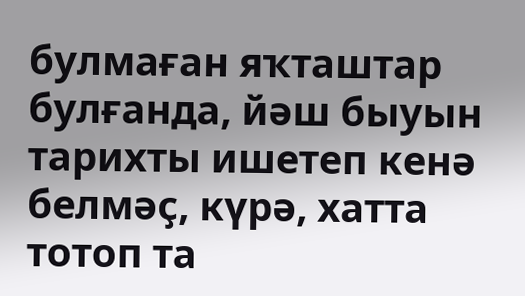булмаған яҡташтар булғанда, йәш быуын тарихты ишетеп кенә белмәҫ, күрә, хатта тотоп та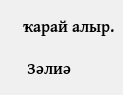ҡарай алыр.

 Зәлиә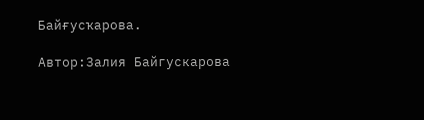Байғусҡарова.

Автор:Залия Байгускарова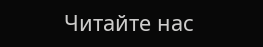Читайте нас